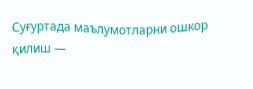Суғуртада маълумотларни ошкор қилиш —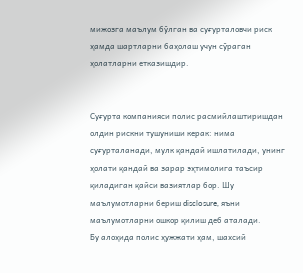мижозга маълум бўлган ва суғурталовчи риск ҳамда шартларни баҳолаш учун сўраган ҳолатларни етказишдир.


Суғурта компанияси полис расмийлаштиришдан олдин рискни тушуниши керак: нима суғурталанади, мулк қандай ишлатилади, унинг ҳолати қандай ва зарар эҳтимолига таъсир қиладиган қайси вазиятлар бор. Шу маълумотларни бериш disclosure, яъни маълумотларни ошкор қилиш деб аталади.
Бу алоҳида полис ҳужжати ҳам, шахсий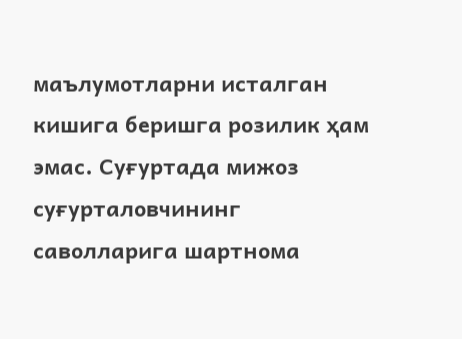маълумотларни исталган кишига беришга розилик ҳам эмас. Суғуртада мижоз суғурталовчининг саволларига шартнома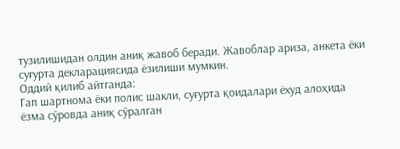тузилишидан олдин аниқ жавоб беради. Жавоблар ариза, анкета ёки суғурта декларациясида ёзилиши мумкин.
Оддий қилиб айтганда:
Гап шартнома ёки полис шакли, суғурта қоидалари ёхуд алоҳида ёзма сўровда аниқ сўралган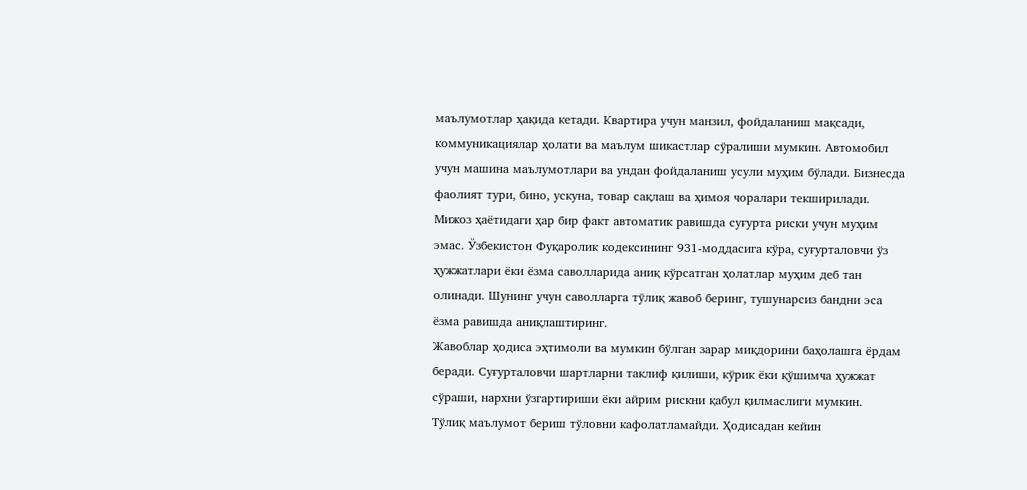маълумотлар ҳақида кетади. Квартира учун манзил, фойдаланиш мақсади, коммуникациялар ҳолати ва маълум шикастлар сўралиши мумкин. Автомобил учун машина маълумотлари ва ундан фойдаланиш усули муҳим бўлади. Бизнесда фаолият тури, бино, ускуна, товар сақлаш ва ҳимоя чоралари текширилади.
Мижоз ҳаётидаги ҳар бир факт автоматик равишда суғурта риски учун муҳим эмас. Ўзбекистон Фуқаролик кодексининг 931-моддасига кўра, суғурталовчи ўз ҳужжатлари ёки ёзма саволларида аниқ кўрсатган ҳолатлар муҳим деб тан олинади. Шунинг учун саволларга тўлиқ жавоб беринг, тушунарсиз бандни эса ёзма равишда аниқлаштиринг.
Жавоблар ҳодиса эҳтимоли ва мумкин бўлган зарар миқдорини баҳолашга ёрдам беради. Суғурталовчи шартларни таклиф қилиши, кўрик ёки қўшимча ҳужжат сўраши, нархни ўзгартириши ёки айрим рискни қабул қилмаслиги мумкин.
Тўлиқ маълумот бериш тўловни кафолатламайди. Ҳодисадан кейин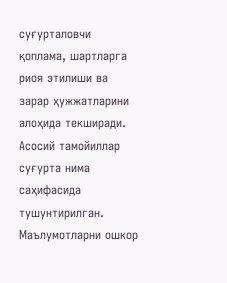суғурталовчи қоплама, шартларга риоя этилиши ва зарар ҳужжатларини алоҳида текширади. Асосий тамойиллар суғурта нима саҳифасида тушунтирилган.
Маълумотларни ошкор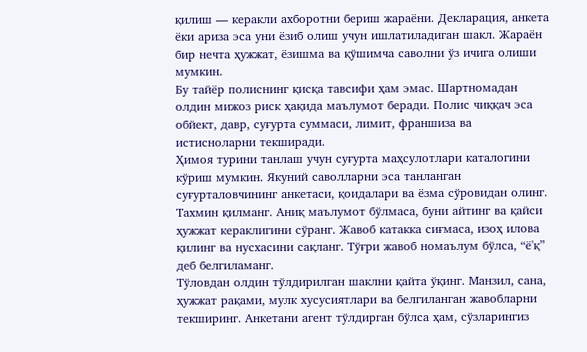қилиш — керакли ахборотни бериш жараёни. Декларация, анкета ёки ариза эса уни ёзиб олиш учун ишлатиладиган шакл. Жараён бир нечта ҳужжат, ёзишма ва қўшимча саволни ўз ичига олиши мумкин.
Бу тайёр полиснинг қисқа тавсифи ҳам эмас. Шартномадан олдин мижоз риск ҳақида маълумот беради. Полис чиққач эса обйект, давр, суғурта суммаси, лимит, франшиза ва истисноларни текширади.
Ҳимоя турини танлаш учун суғурта маҳсулотлари каталогини кўриш мумкин. Якуний саволларни эса танланган суғурталовчининг анкетаси, қоидалари ва ёзма сўровидан олинг.
Тахмин қилманг. Аниқ маълумот бўлмаса, буни айтинг ва қайси ҳужжат кераклигини сўранг. Жавоб катакка сиғмаса, изоҳ илова қилинг ва нусхасини сақланг. Тўғри жавоб номаълум бўлса, “ё'қ” деб белгиламанг.
Тўловдан олдин тўлдирилган шаклни қайта ўқинг. Манзил, сана, ҳужжат рақами, мулк хусусиятлари ва белгиланган жавобларни текширинг. Анкетани агент тўлдирган бўлса ҳам, сўзларингиз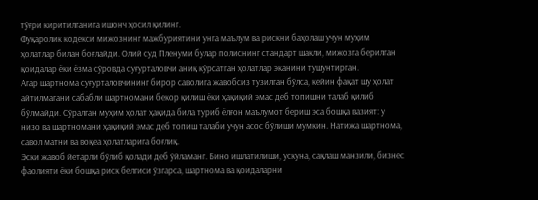тўғри киритилганига ишонч ҳосил қилинг.
Фуқаролик кодекси мижознинг мажбуриятини унга маълум ва рискни баҳолаш учун муҳим ҳолатлар билан боғлайди. Олий суд Пленуми булар полиснинг стандарт шакли, мижозга берилган қоидалар ёки ёзма сўровда суғурталовчи аниқ кўрсатган ҳолатлар эканини тушунтирган.
Агар шартнома суғурталовчининг бирор саволига жавобсиз тузилган бўлса, кейин фақат шу ҳолат айтилмагани сабабли шартномани бекор қилиш ёки ҳақиқий эмас деб топишни талаб қилиб бўлмайди. Сўралган муҳим ҳолат ҳақида била туриб ёлғон маълумот бериш эса бошқа вазият: у низо ва шартномани ҳақиқий эмас деб топиш талаби учун асос бўлиши мумкин. Натижа шартнома, савол матни ва воқеа ҳолатларига боғлиқ.
Эски жавоб йетарли бўлиб қолади деб ўйламанг. Бино ишлатилиши, ускуна, сақлаш манзили, бизнес фаолияти ёки бошқа риск белгиси ўзгарса, шартнома ва қоидаларни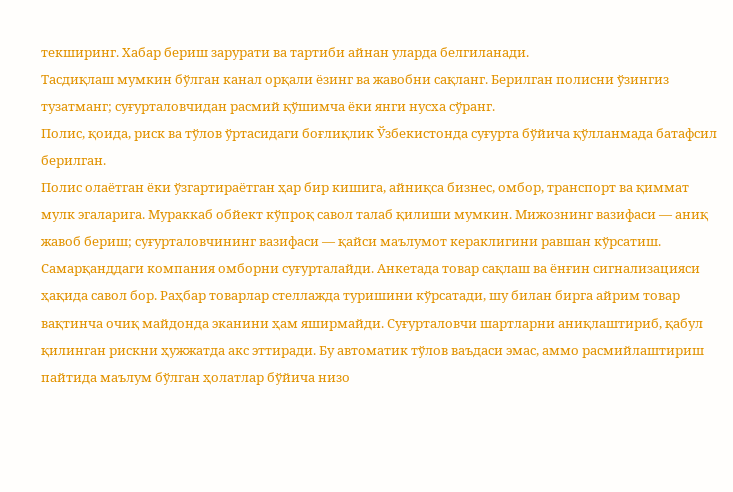текширинг. Хабар бериш зарурати ва тартиби айнан уларда белгиланади.
Тасдиқлаш мумкин бўлган канал орқали ёзинг ва жавобни сақланг. Берилган полисни ўзингиз тузатманг; суғурталовчидан расмий қўшимча ёки янги нусха сўранг.
Полис, қоида, риск ва тўлов ўртасидаги боғлиқлик Ўзбекистонда суғурта бўйича қўлланмада батафсил берилган.
Полис олаётган ёки ўзгартираётган ҳар бир кишига, айниқса бизнес, омбор, транспорт ва қиммат мулк эгаларига. Мураккаб обйект кўпроқ савол талаб қилиши мумкин. Мижознинг вазифаси — аниқ жавоб бериш; суғурталовчининг вазифаси — қайси маълумот кераклигини равшан кўрсатиш.
Самарқанддаги компания омборни суғурталайди. Анкетада товар сақлаш ва ёнғин сигнализацияси ҳақида савол бор. Раҳбар товарлар стеллажда туришини кўрсатади, шу билан бирга айрим товар вақтинча очиқ майдонда эканини ҳам яширмайди. Суғурталовчи шартларни аниқлаштириб, қабул қилинган рискни ҳужжатда акс эттиради. Бу автоматик тўлов ваъдаси эмас, аммо расмийлаштириш пайтида маълум бўлган ҳолатлар бўйича низо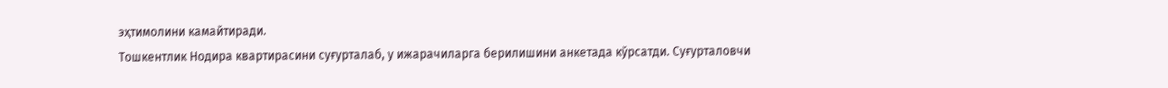эҳтимолини камайтиради.
Тошкентлик Нодира квартирасини суғурталаб, у ижарачиларга берилишини анкетада кўрсатди. Суғурталовчи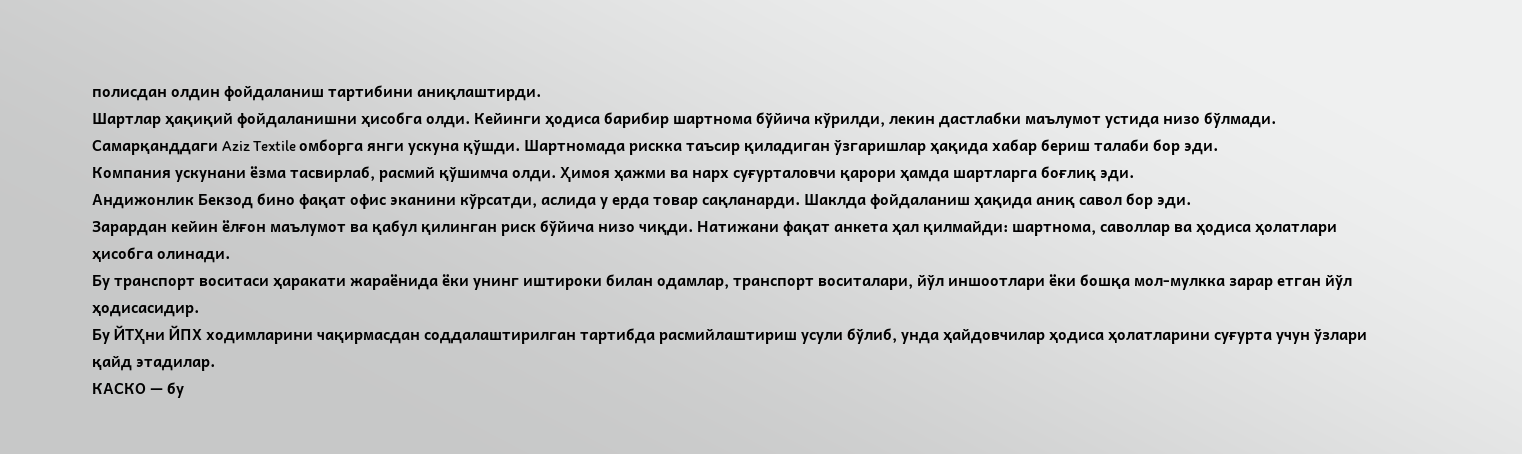полисдан олдин фойдаланиш тартибини аниқлаштирди.
Шартлар ҳақиқий фойдаланишни ҳисобга олди. Кейинги ҳодиса барибир шартнома бўйича кўрилди, лекин дастлабки маълумот устида низо бўлмади.
Самарқанддаги Aziz Textile омборга янги ускуна қўшди. Шартномада рискка таъсир қиладиган ўзгаришлар ҳақида хабар бериш талаби бор эди.
Компания ускунани ёзма тасвирлаб, расмий қўшимча олди. Ҳимоя ҳажми ва нарх суғурталовчи қарори ҳамда шартларга боғлиқ эди.
Андижонлик Бекзод бино фақат офис эканини кўрсатди, аслида у ерда товар сақланарди. Шаклда фойдаланиш ҳақида аниқ савол бор эди.
Зарардан кейин ёлғон маълумот ва қабул қилинган риск бўйича низо чиқди. Натижани фақат анкета ҳал қилмайди: шартнома, саволлар ва ҳодиса ҳолатлари ҳисобга олинади.
Бу транспорт воситаси ҳаракати жараёнида ёки унинг иштироки билан одамлар, транспорт воситалари, йўл иншоотлари ёки бошқа мол-мулкка зарар етган йўл ҳодисасидир.
Бу ЙТҲни ЙПХ ходимларини чақирмасдан соддалаштирилган тартибда расмийлаштириш усули бўлиб, унда ҳайдовчилар ҳодиса ҳолатларини суғурта учун ўзлари қайд этадилар.
КАСКО — бу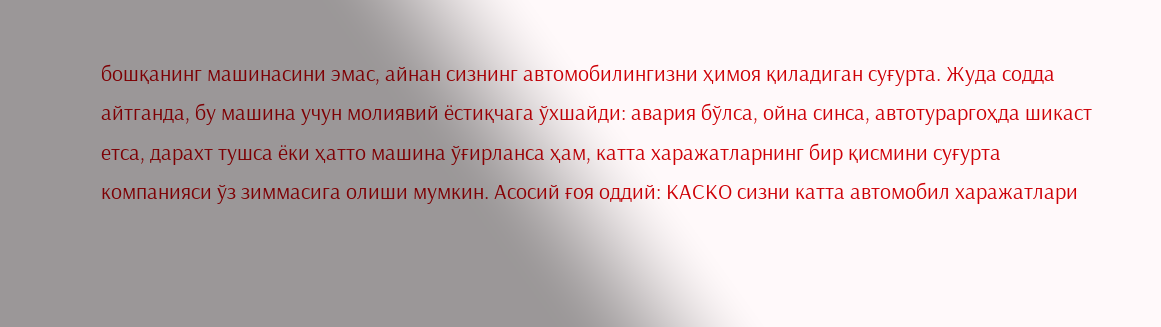бошқанинг машинасини эмас, айнан сизнинг автомобилингизни ҳимоя қиладиган суғурта. Жуда содда айтганда, бу машина учун молиявий ёстиқчага ўхшайди: авария бўлса, ойна синса, автотураргоҳда шикаст етса, дарахт тушса ёки ҳатто машина ўғирланса ҳам, катта харажатларнинг бир қисмини суғурта компанияси ўз зиммасига олиши мумкин. Асосий ғоя оддий: КАСКО сизни катта автомобил харажатлари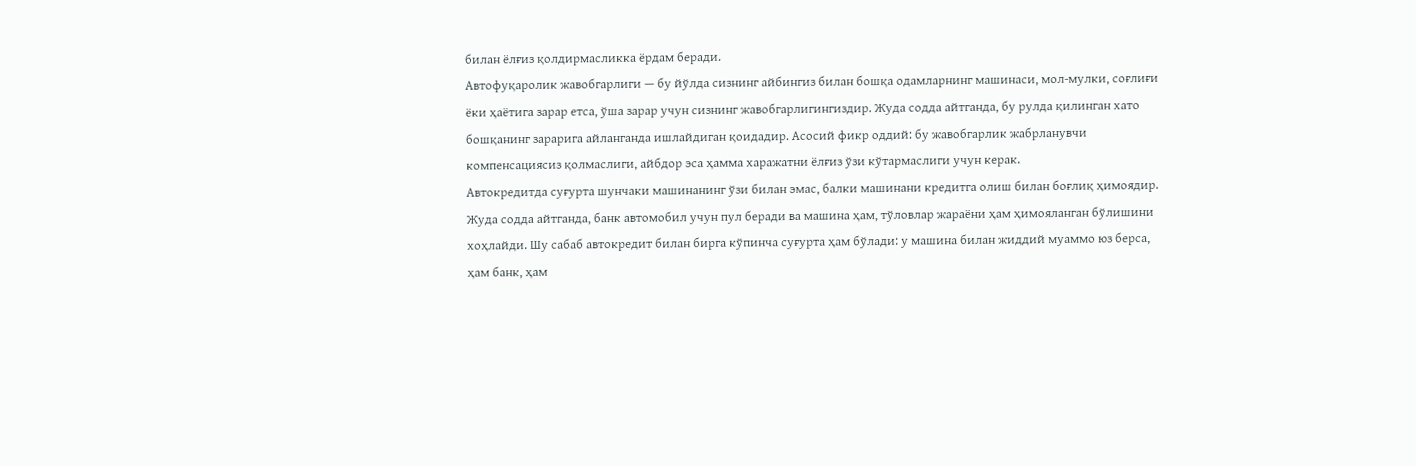билан ёлғиз қолдирмасликка ёрдам беради.
Автофуқаролик жавобгарлиги — бу йўлда сизнинг айбингиз билан бошқа одамларнинг машинаси, мол-мулки, соғлиғи ёки ҳаётига зарар етса, ўша зарар учун сизнинг жавобгарлигингиздир. Жуда содда айтганда, бу рулда қилинган хато бошқанинг зарарига айланганда ишлайдиган қоидадир. Асосий фикр оддий: бу жавобгарлик жабрланувчи компенсациясиз қолмаслиги, айбдор эса ҳамма харажатни ёлғиз ўзи кўтармаслиги учун керак.
Автокредитда суғурта шунчаки машинанинг ўзи билан эмас, балки машинани кредитга олиш билан боғлиқ ҳимоядир. Жуда содда айтганда, банк автомобил учун пул беради ва машина ҳам, тўловлар жараёни ҳам ҳимояланган бўлишини хоҳлайди. Шу сабаб автокредит билан бирга кўпинча суғурта ҳам бўлади: у машина билан жиддий муаммо юз берса, ҳам банк, ҳам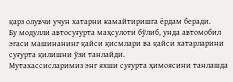қарз олувчи учун хатарни камайтиришга ёрдам беради.
Бу модулли автосуғурта маҳсулоти бўлиб, унда автомобил эгаси машинанинг қайси қисмлари ва қайси хатарларини суғурта қилишни ўзи танлайди.
Мутахассисларимиз энг яхши суғурта ҳимоясини танлашда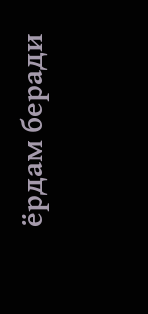ёрдам беради